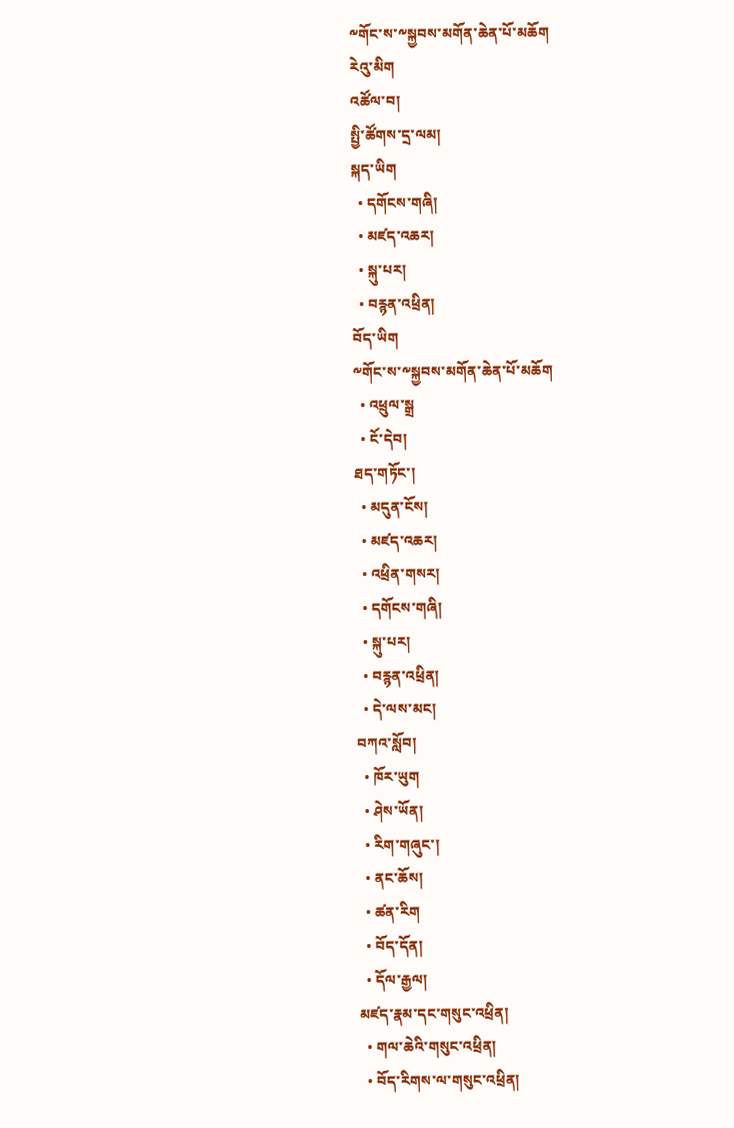༸གོང་ས་༸སྐྱབས་མགོན་ཆེན་པོ་མཆོག
རེའུ་མིག
འཚོལ་བ།
སྤྱི་ཚོགས་དྲ་ལམ།
སྐད་ཡིག
  • དགོངས་གཞི།
  • མཛད་འཆར།
  • སྐུ་པར།
  • བརྙན་འཕྲིན།
བོད་ཡིག
༸གོང་ས་༸སྐྱབས་མགོན་ཆེན་པོ་མཆོག
  • འཕྲུལ་སྒྲ
  • ངོ་དེབ།
ཐད་གཏོང་།
  • མདུན་ངོས།
  • མཛད་འཆར།
  • འཕྲིན་གསར།
  • དགོངས་གཞི།
  • སྐུ་པར།
  • བརྙན་འཕྲིན།
  • དེ་ལས་མང།
བཀའ་སློབ།
  • ཁོར་ཡུག
  • ཤེས་ཡོན།
  • རིག་གཞུང་།
  • ནང་ཆོས།
  • ཚན་རིག
  • བོད་དོན།
  • དོལ་རྒྱལ།
མཛད་རྣམ་དང་གསུང་འཕྲིན།
  • གལ་ཆེའི་གསུང་འཕྲིན།
  • བོད་རིགས་ལ་གསུང་འཕྲིན།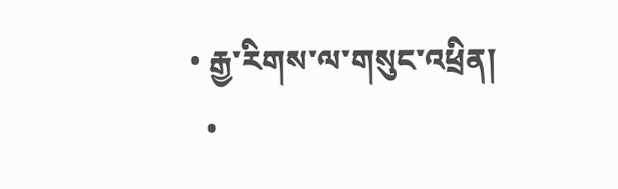• རྒྱ་རིགས་ལ་གསུང་འཕྲིན།
  •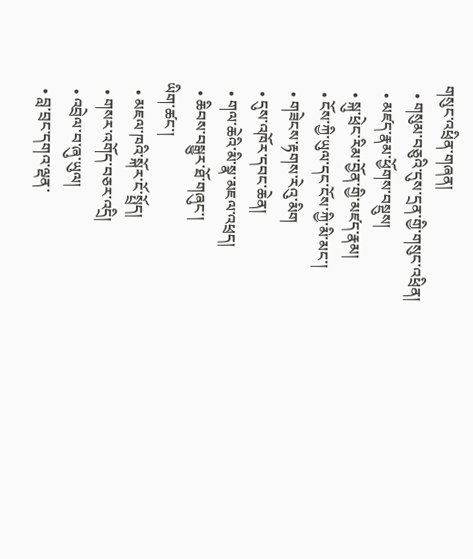གསུང་འཕྲིན་གཞན།
  • གསུམ་བཅུའི་དུས་དྲན་གྱི་གསུང་འཕྲིན།
  • མཛད་རྣམ་ཕྱོགས་བསྡུས།
  • སྐུ་ཕྲེང་རིམ་བྱོན་གྱི་མཛད་རྣམ།
  • ངོས་ཀྱི་ཡུལ་དང་ངོས་ཀྱི་མི་མང་།
  • གཟེངས་རྟགས་རེའུ་མིག
  • དུས་འཁོར་དབང་ཆེན།
  • གལ་ཆེའི་མི་སྣ་མཇལ་འཕྲད།
  • ཆིབས་བསྒྱུར་ཐོ་གཞུང་།
ཡིག་ཚང་།
  • མཇལ་ཁའི་སྐོར་ངོ་སྤྲོད།
  • གསར་འགོད་བཅར་འདྲི།
  • འབྲེལ་བ་ཞུ་ཡུལ།
  • བླ་བྲང་དགའ་ལྡན་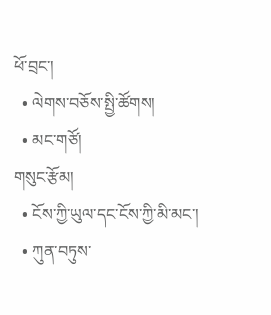ཕོ་བྲང་།
  • ལེགས་བཅོས་སྤྱི་ཚོགས།
  • མང་གཙོ།
གསུང་རྩོམ།
  • ངོས་ཀྱི་ཡུལ་དང་ངོས་ཀྱི་མི་མང་།
  • ཀུན་བཏུས་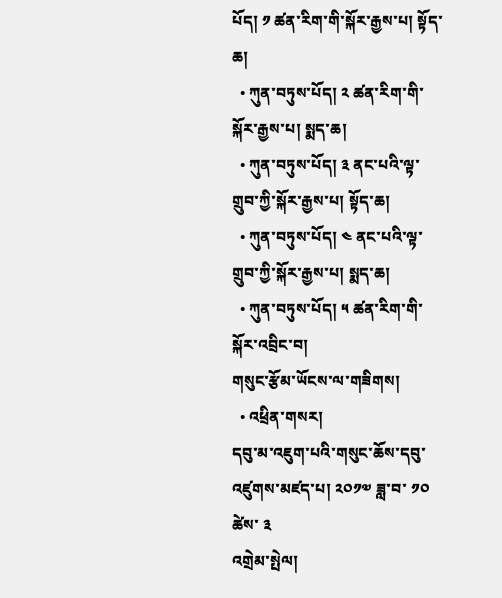པོད། ༡ ཚན་རིག་གི་སྐོར་རྒྱས་པ། སྟོད་ཆ།
  • ཀུན་བཏུས་པོད། ༢ ཚན་རིག་གི་སྐོར་རྒྱས་པ། སྨད་ཆ།
  • ཀུན་བཏུས་པོད། ༣ ནང་པའི་ལྟ་གྲུབ་ཀྱི་སྐོར་རྒྱས་པ། སྟོད་ཆ།
  • ཀུན་བཏུས་པོད། ༤ ནང་པའི་ལྟ་གྲུབ་ཀྱི་སྐོར་རྒྱས་པ། སྨད་ཆ།
  • ཀུན་བཏུས་པོད། ༥ ཚན་རིག་གི་སྐོར་འབྲིང་བ།
གསུང་རྩོམ་ཡོངས་ལ་གཟིགས།
  • འཕྲིན་གསར།
དབུ་མ་འཇུག་པའི་གསུང་ཆོས་དབུ་འཛུགས་མཛད་པ། ༢༠༡༧ ཟླ་བ་ ༡༠ ཚེས་ ༣
འགྲེམ་སྤེལ།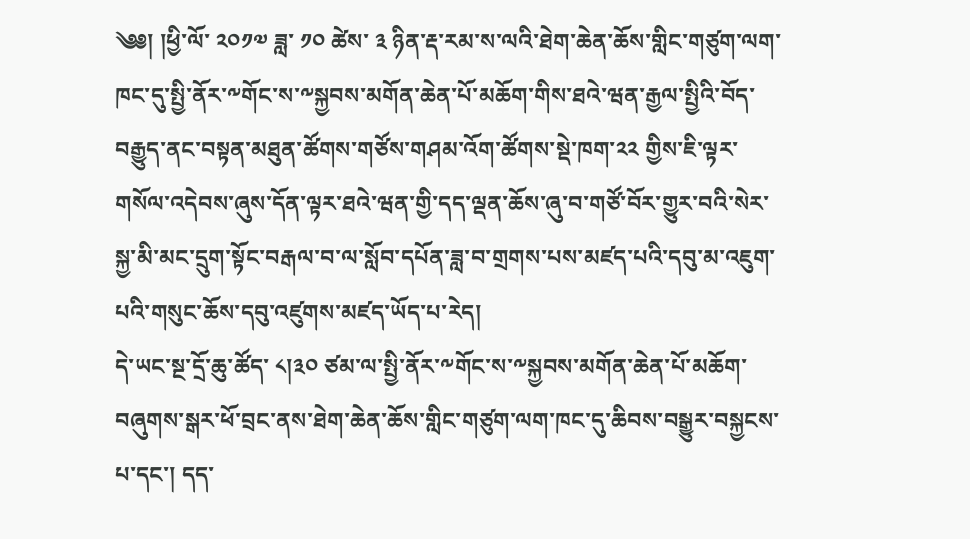༄༅། །ཕྱི་ལོ་ ༢༠༡༧ ཟླ་ ༡༠ ཚེས་ ༣ ཉིན་རྡ་རམ་ས་ལའི་ཐེག་ཆེན་ཆོས་གླིང་གཙུག་ལག་ཁང་དུ་སྤྱི་ནོར་༸གོང་ས་༸སྐྱབས་མགོན་ཆེན་པོ་མཆོག་གིས་ཐའེ་ཝན་རྒྱལ་སྤྱིའི་བོད་བརྒྱུད་ནང་བསྟན་མཐུན་ཚོགས་གཙོས་གཤམ་འོག་ཚོགས་སྡེ་ཁག་༢༢ གྱིས་ཇི་ལྟར་གསོལ་འདེབས་ཞུས་དོན་ལྟར་ཐའེ་ཝན་གྱི་དད་ལྡན་ཆོས་ཞུ་བ་གཙོ་བོར་གྱུར་བའི་སེར་སྐྱ་མི་མང་དྲུག་སྟོང་བརྒལ་བ་ལ་སློབ་དཔོན་ཟླ་བ་གྲགས་པས་མཛད་པའི་དབུ་མ་འཇུག་པའི་གསུང་ཆོས་དབུ་འཛུགས་མཛད་ཡོད་པ་རེད།
དེ་ཡང་སྔ་དྲོ་ཆུ་ཚོད་ ༨།༣༠ ཙམ་ལ་སྤྱི་ནོར་༸གོང་ས་༸སྐྱབས་མགོན་ཆེན་པོ་མཆོག་བཞུགས་སྒར་ཕོ་བྲང་ནས་ཐེག་ཆེན་ཆོས་གླིང་གཙུག་ལག་ཁང་དུ་ཆིབས་བསྒྱུར་བསྐྱངས་པ་དང་། དད་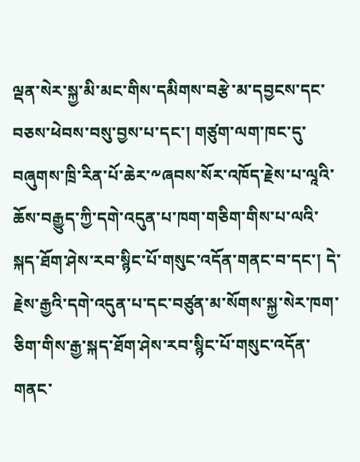ལྡན་སེར་སྐྱ་མི་མང་གིས་དམིགས་བརྩེ་མ་དབྱངས་དང་བཅས་ཕེབས་བསུ་བྱས་པ་དང་། གཙུག་ལག་ཁང་དུ་བཞུགས་ཁྲི་རིན་པོ་ཆེར་༸ཞབས་སོར་འཁོད་རྗེས་པ་ལཱའི་ཆོས་བརྒྱུད་ཀྱི་དགེ་འདུན་པ་ཁག་གཅིག་གིས་པ་ལའི་སྐད་ཐོག་ཤེས་རབ་སྙིང་པོ་གསུང་འདོན་གནང་བ་དང་། དེ་རྗེས་རྒྱའི་དགེ་འདུན་པ་དང་བཙུན་མ་སོགས་སྐྱ་སེར་ཁག་ཅིག་གིས་རྒྱ་སྐད་ཐོག་ཤེས་རབ་སྙིང་པོ་གསུང་འདོན་གནང་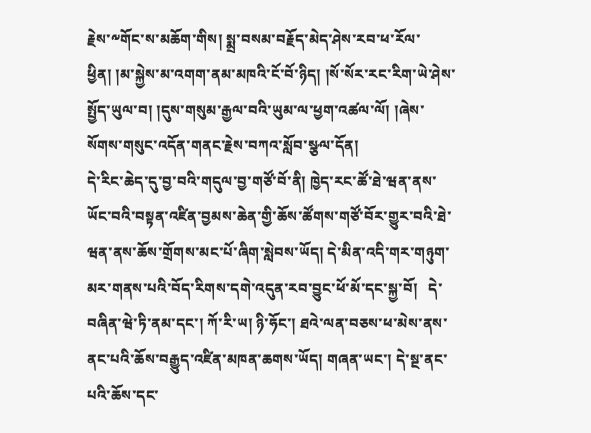རྗེས་༸གོང་ས་མཆོག་གིས། སྨྲ་བསམ་བརྗོད་མེད་ཤེས་རབ་ཕ་རོལ་ཕྱིན། །མ་སྐྱེས་མ་འགག་ནམ་མཁའི་ངོ་བོ་ཉིད། །སོ་སོར་རང་རིག་ཡེ་ཤེས་སྤྱོད་ཡུལ་བ། །དུས་གསུམ་རྒྱལ་བའི་ཡུམ་ལ་ཕྱག་འཚལ་ལོ། །ཞེས་སོགས་གསུང་འདོན་གནང་རྗེས་བཀའ་སློབ་སྩལ་དོན།
དེ་རིང་ཆེད་དུ་བྱ་བའི་གདུལ་བྱ་གཙོ་བོ་ནི། ཁྱེད་རང་ཚོ་ཐེ་ཝན་ནས་ཡོང་བའི་བསྟན་འཛིན་བྱམས་ཆེན་གྱི་ཆོས་ཚོགས་གཙོ་བོར་གྱུར་བའི་ཐེ་ཝན་ནས་ཆོས་གྲོགས་མང་པོ་ཞིག་སླེབས་ཡོད། དེ་མིན་འདི་གར་གཉུག་མར་གནས་པའི་བོད་རིགས་དགེ་འདུན་རབ་བྱུང་ཕོ་མོ་དང་སྐྱ་བོ།   དེ་བཞིན་ཝེ་ཏི་ནམ་དང་། ཀོ་རི་ཡ། ཉི་ཧོང་། ཐའེ་ལན་བཅས་ཕ་མེས་ནས་ནང་པའི་ཆོས་བརྒྱུད་འཛིན་མཁན་ཆགས་ཡོད། གཞན་ཡང་། དེ་སྔ་ནང་པའི་ཆོས་དང་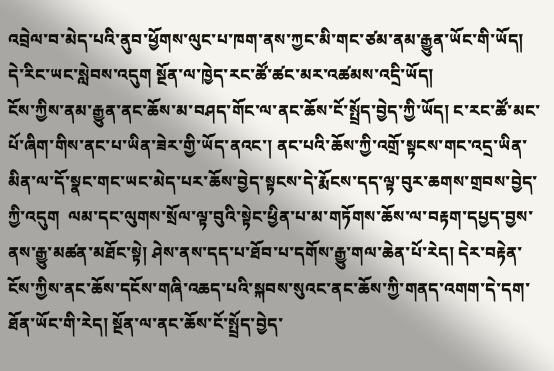འབྲེལ་བ་མེད་པའི་ནུབ་ཕྱོགས་ལུང་པ་ཁག་ནས་ཀྱང་མི་གང་ཙམ་ནམ་རྒྱུན་ཡོང་གི་ཡོད། དེ་རིང་ཡང་སླེབས་འདུག སྔོན་ལ་ཁྱེད་རང་ཚོ་ཚང་མར་འཚམས་འདྲི་ཡོད།
ངོས་ཀྱིས་ནམ་རྒྱུན་ནང་ཆོས་མ་བཤད་གོང་ལ་ནང་ཆོས་ངོ་སྤྲོད་བྱེད་ཀྱི་ཡོད། ང་རང་ཚོ་མང་པོ་ཞིག་གིས་ནང་པ་ཡིན་ཟེར་གྱི་ཡོད་ནའང་། ནང་པའི་ཆོས་ཀྱི་འགྲོ་སྟངས་གང་འདྲ་ཡིན་མིན་ལ་དོ་སྣང་གང་ཡང་མེད་པར་ཆོས་བྱེད་སྟངས་དེ་རྨོངས་དད་ལྟ་བུར་ཆགས་གྲབས་བྱེད་ཀྱི་འདུག  ལམ་དང་ལུགས་སྲོལ་ལྟ་བུའི་སྟེང་ཕྱིན་པ་མ་གཏོགས་ཆོས་ལ་བརྟག་དཔྱད་བྱས་ནས་རྒྱུ་མཚན་མཐོང་སྟེ། ཤེས་ནས་དད་པ་ཐོབ་པ་དགོས་རྒྱུ་གལ་ཆེན་པོ་རེད། དེར་བརྟེན་ངོས་ཀྱིས་ནང་ཆོས་དངོས་གཞི་འཆད་པའི་སྐབས་སུའང་ནང་ཆོས་ཀྱི་གནད་འགག་དེ་དག་ཐོན་ཡོང་གི་རེད། སྔོན་ལ་ནང་ཆོས་ངོ་སྤྲོད་བྱེད་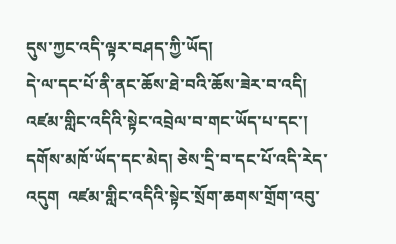དུས་ཀྱང་འདི་ལྟར་བཤད་ཀྱི་ཡོད།
དེ་ལ་དང་པོ་ནི་ནང་ཆོས་ཐེ་བའི་ཆོས་ཟེར་བ་འདི། འཛམ་གླིང་འདིའི་སྟེང་འབྲེལ་བ་གང་ཡོད་པ་དང་། དགོས་མཁོ་ཡོད་དང་མེད། ཅེས་དྲི་བ་དང་པོ་འདི་རེད་འདུག  འཛམ་གླིང་འདིའི་སྟེང་སྲོག་ཆགས་གྲོག་འབུ་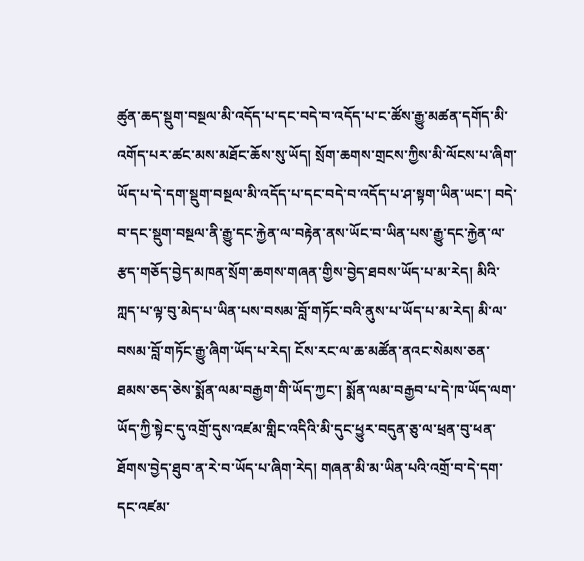ཚུན་ཆད་སྡུག་བསྔལ་མི་འདོད་པ་དང་བདེ་བ་འདོད་པ་ང་ཚོས་རྒྱུ་མཚན་དགོད་མི་འགོད་པར་ཚང་མས་མཐོང་ཆོས་སུ་ཡོད། སྲོག་ཆགས་གྲངས་ཀྱིས་མི་ལོངས་པ་ཞིག་ཡོད་པ་དེ་དག་སྡུག་བསྔལ་མི་འདོད་པ་དང་བདེ་བ་འདོད་པ་ཤ་སྟག་ཡིན་ཡང་། བདེ་བ་དང་སྡུག་བསྔལ་ནི་རྒྱུ་དང་རྐྱེན་ལ་བརྟེན་ནས་ཡོང་བ་ཡིན་པས་རྒྱུ་དང་རྐྱེན་ལ་རྩད་གཅོད་བྱེད་མཁན་སྲོག་ཆགས་གཞན་གྱིས་བྱེད་ཐབས་ཡོད་པ་མ་རེད། མིའི་ཀླད་པ་ལྟ་བུ་མེད་པ་ཡིན་པས་བསམ་བློ་གཏོང་བའི་ནུས་པ་ཡོད་པ་མ་རེད། མི་ལ་བསམ་བློ་གཏོང་རྒྱུ་ཞིག་ཡོད་པ་རེད། ངོས་རང་ལ་ཆ་མཚོན་ནའང་སེམས་ཅན་ཐམས་ཅད་ཅེས་སྨོན་ལམ་བརྒྱག་གི་ཡོད་ཀྱང་། སྨོན་ལམ་བརྒྱབ་པ་དེ་ཁ་ཡོད་ལག་ཡོད་ཀྱི་སྟེང་དུ་འགྲོ་དུས་འཛམ་གླིང་འདིའི་མི་དུང་ཕྱུར་བདུན་ཅུ་ལ་ཕྲན་བུ་ཕན་ཐོགས་བྱེད་ཐུབ་ན་རེ་བ་ཡོད་པ་ཞིག་རེད། གཞན་མི་མ་ཡིན་པའི་འགྲོ་བ་དེ་དག་དང་འཛམ་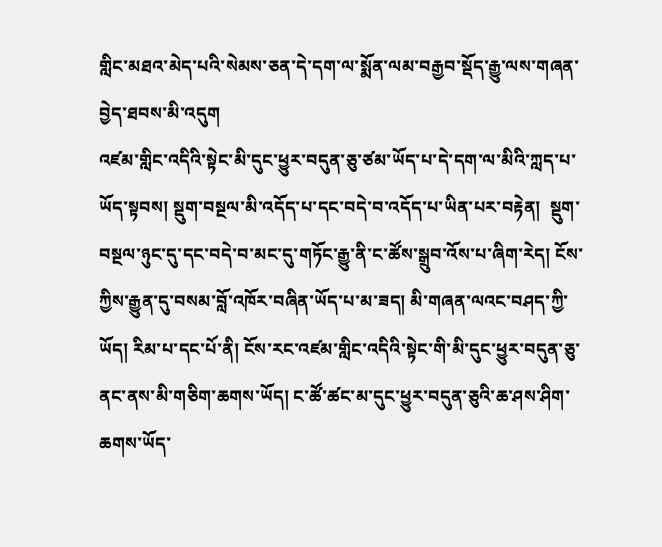གླིང་མཐའ་མེད་པའི་སེམས་ཅན་དེ་དག་ལ་སྨོན་ལམ་བརྒྱབ་སྡོད་རྒྱུ་ལས་གཞན་བྱེད་ཐབས་མི་འདུག
འཛམ་གླིང་འདིའི་སྟེང་མི་དུང་ཕྱུར་བདུན་ཅུ་ཙམ་ཡོད་པ་དེ་དག་ལ་མིའི་ཀླད་པ་ཡོད་སྟབས། སྡུག་བསྔལ་མི་འདོད་པ་དང་བདེ་བ་འདོད་པ་ཡིན་པར་བརྟེན།  སྡུག་བསྔལ་ཉུང་དུ་དང་བདེ་བ་མང་དུ་གཏོང་རྒྱུ་ནི་ང་ཚོས་སྒྲུབ་འོས་པ་ཞིག་རེད། ངོས་ཀྱིས་རྒྱུན་དུ་བསམ་བློ་འཁོར་བཞིན་ཡོད་པ་མ་ཟད། མི་གཞན་ལའང་བཤད་ཀྱི་ཡོད། རིམ་པ་དང་པོ་ནི། ངོས་རང་འཛམ་གླིང་འདིའི་སྟེང་གི་མི་དུང་ཕྱུར་བདུན་ཅུ་ནང་ནས་མི་གཅིག་ཆགས་ཡོད། ང་ཚོ་ཚང་མ་དུང་ཕྱུར་བདུན་ཅུའི་ཆ་ཤས་ཤིག་ཆགས་ཡོད་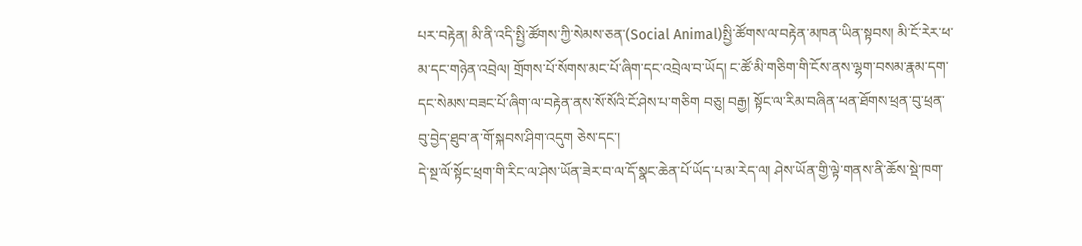པར་བརྟེན། མི་ནི་འདི་སྤྱི་ཚོགས་ཀྱི་སེམས་ཅན་(Social Animal)སྤྱི་ཚོགས་ལ་བརྟེན་མཁན་ཡིན་སྟབས། མི་ངོ་རེར་ཕ་མ་དང་གཉེན་འབྲེལ། གྲོགས་པོ་སོགས་མང་པོ་ཞིག་དང་འབྲེལ་བ་ཡོད། ང་ཚོ་མི་གཅིག་གི་ངོས་ནས་ལྷག་བསམ་རྣམ་དག་དང་སེམས་བཟང་པོ་ཞིག་ལ་བརྟེན་ནས་སོ་སོའི་ངོ་ཤེས་པ་གཅིག བཅུ། བརྒྱ། སྟོང་ལ་རིམ་བཞིན་ཕན་ཐོགས་ཕྲན་བུ་ཕྲན་བུ་བྱེད་ཐུབ་ན་གོ་སྐབས་ཤིག་འདུག ཅེས་དང་།
དེ་སྔ་ལོ་སྟོང་ཕྲག་གི་རིང་ལ་ཤེས་ཡོན་ཟེར་བ་ལ་དོ་སྣང་ཆེན་པོ་ཡོད་པ་མ་རེད་ལ། ཤེས་ཡོན་གྱི་ལྟེ་གནས་ནི་ཆོས་སྡེ་ཁག་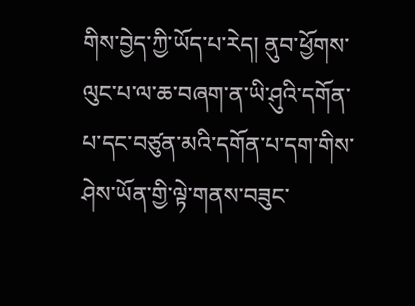གིས་བྱེད་ཀྱི་ཡོད་པ་རེད། ནུབ་ཕྱོགས་ལུང་པ་ལ་ཆ་བཞག་ན་ཡི་ཤུའི་དགོན་པ་དང་བཙུན་མའི་དགོན་པ་དག་གིས་ཤེས་ཡོན་གྱི་ལྟེ་གནས་བཟུང་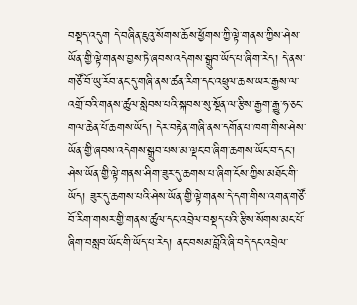བསྡད་འདུག དེ་བཞིན་ཇུའུ་སོགས་ཆོས་ཕྱོགས་ཀྱི་ལྟེ་གནས་ཀྱིས་ཤེས་ཡོན་གྱི་ལྟེ་གནས་བྱས་ཏེ་ཞབས་འདེགས་སྒྲུབ་ཡོད་པ་ཞིག་རེད། དེ་ནས་གཙོ་བོ་ཡུ་རོབ་ནང་དུ་གཞི་ནས་ཚན་རིག་དང་འཕྲུལ་ཆས་ཡར་རྒྱས་ལ་འགྲོ་བའི་གནས་ཚུལ་སླེབས་པའི་སྐབས་སུ་སྔོན་ལ་རྩིས་རྒྱག་རྒྱུ་ཧ་ཅང་གལ་ཆེན་པོ་ཆགས་ཡོད། དེར་བརྟེན་གཞི་ནས་དགོན་པ་ཁག་གིས་ཤེས་ཡོན་གྱི་ཞབས་འདེགས་སྒྲུབ་པས་མ་ལྡང་བ་ཞིག་ཆགས་ཡོང་བ་དང་།  ཤེས་ཡོན་གྱི་ལྟེ་གནས་ཤིག་ཟུར་དུ་ཆགས་པ་ཞིག་ངོས་ཀྱིས་མཐོང་གི་ཡོད། ཟུར་དུ་ཆགས་པའི་ཤེས་ཡོན་གྱི་ལྟེ་གནས་དེ་དག་གིས་འགན་གཙོ་བོ་རིག་གསར་གྱི་གནས་ཚུལ་དང་འབྲེལ་བསྡད་པའི་རྩིས་སོགས་མང་པོ་ཞིག་བསླབ་ཡོང་གི་ཡོད་པ་རེད། ནང་བསམ་བློའི་ཞི་བདེ་དང་འབྲེལ་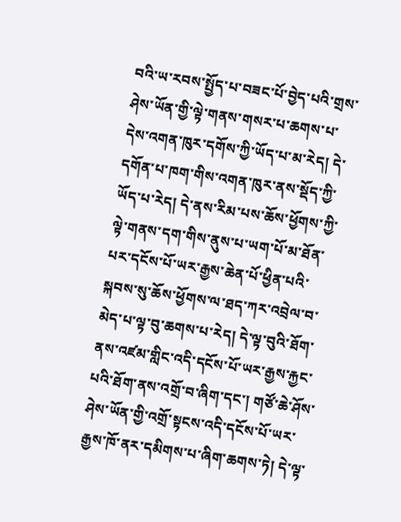བའི་ཡ་རབས་སྤྱོད་པ་བཟང་པོ་བྱེད་པའི་གྲས་ཤེས་ཡོན་གྱི་ལྟེ་གནས་གསར་པ་ཆགས་པ་དེས་འགན་ཁུར་དགོས་ཀྱི་ཡོད་པ་མ་རེད། དེ་དགོན་པ་ཁག་གིས་འགན་ཁུར་ནས་སྡོད་ཀྱི་ཡོད་པ་རེད། དེ་ནས་རིམ་པས་ཆོས་ཕྱོགས་ཀྱི་ལྟེ་གནས་དག་གིས་ནུས་པ་ཡག་པོ་མ་ཐོན་པར་དངོས་པོ་ཡར་རྒྱས་ཆེན་པོ་ཕྱིན་པའི་སྐབས་སུ་ཆོས་ཕྱོགས་ལ་ཐད་ཀར་འབྲེལ་བ་མེད་པ་ལྟ་བུ་ཆགས་པ་རེད། དེ་ལྟ་བུའི་ཐོག་ནས་འཛམ་གླིང་འདི་དངོས་པོ་ཡར་རྒྱས་རྐྱང་པའི་ཐོག་ནས་འགྲོ་བ་ཞིག་དང་། གཙོ་ཆེ་ཤོས་ཤེས་ཡོན་གྱི་འགྲོ་སྟངས་འདི་དངོས་པོ་ཡར་རྒྱས་ཁོ་ནར་དམིགས་པ་ཞིག་ཆགས་ཏེ། དེ་ལྟ་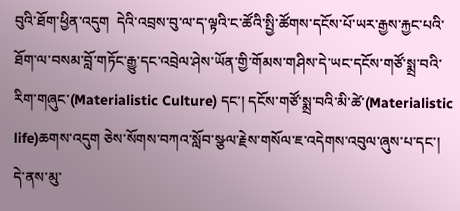བུའི་ཐོག་ཕྱིན་འདུག  དེའི་འབྲས་བུ་ལ་ད་ལྟའི་ང་ཚོའི་སྤྱི་ཚོགས་དངོས་པོ་ཡར་རྒྱས་རྐྱང་པའི་ཐོག་ལ་བསམ་བློ་གཏོང་རྒྱུ་དང་འབྲེལ་ཤེས་ཡོན་གྱི་གོམས་གཤིས་དེ་ཡང་དངོས་གཙོ་སྨྲ་བའི་རིག་གཞུང་(Materialistic Culture) དང་། དངོས་གཙོ་སྨྲ་བའི་མི་ཚེ་(Materialistic life)ཆགས་འདུག ཅེས་སོགས་བཀའ་སློབ་སྩལ་རྗེས་གསོལ་ཇ་འདེགས་འབུལ་ཞུས་པ་དང་།
དེ་ནས་མུ་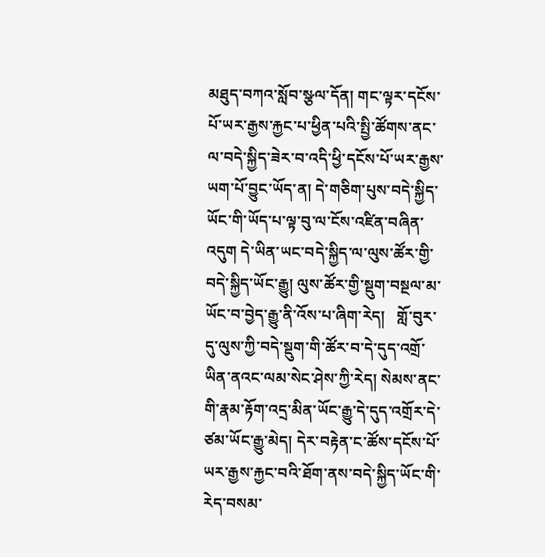མཐུད་བཀའ་སློབ་སྩལ་དོན། གང་ལྟར་དངོས་པོ་ཡར་རྒྱས་རྐྱང་པ་ཕྱིན་པའི་སྤྱི་ཚོགས་ནང་ལ་བདེ་སྐྱིད་ཟེར་བ་འདི་ཕྱི་དངོས་པོ་ཡར་རྒྱས་ཡག་པོ་བྱུང་ཡོད་ན། དེ་གཅིག་པུས་བདེ་སྐྱིད་ཡོང་གི་ཡོད་པ་ལྟ་བུ་ལ་ངོས་འཛིན་བཞིན་འདུག དེ་ཡིན་ཡང་བདེ་སྐྱིད་ལ་ལུས་ཚོར་གྱི་བདེ་སྐྱིད་ཡོང་རྒྱུ། ལུས་ཚོར་གྱི་སྡུག་བསྔལ་མ་ཡོང་བ་བྱེད་རྒྱུ་ནི་འོས་པ་ཞིག་རེད།   གློ་བུར་དུ་ལུས་ཀྱི་བདེ་སྡུག་གི་ཚོར་བ་དེ་དུད་འགྲོ་ཡིན་ནའང་ལམ་སེང་ཤེས་ཀྱི་རེད། སེམས་ནང་གི་རྣམ་རྟོག་འདྲ་མིན་ཡོང་རྒྱུ་དེ་དུད་འགྲོར་དེ་ཙམ་ཡོང་རྒྱུ་མེད། དེར་བརྟེན་ང་ཚོས་དངོས་པོ་ཡར་རྒྱས་རྐྱང་བའི་ཐོག་ནས་བདེ་སྐྱིད་ཡོང་གི་རེད་བསམ་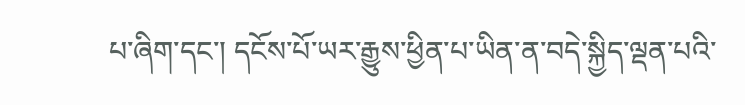པ་ཞིག་དང་། དངོས་པོ་ཡར་རྒྱུས་ཕྱིན་པ་ཡིན་ན་བདེ་སྐྱིད་ལྡན་པའི་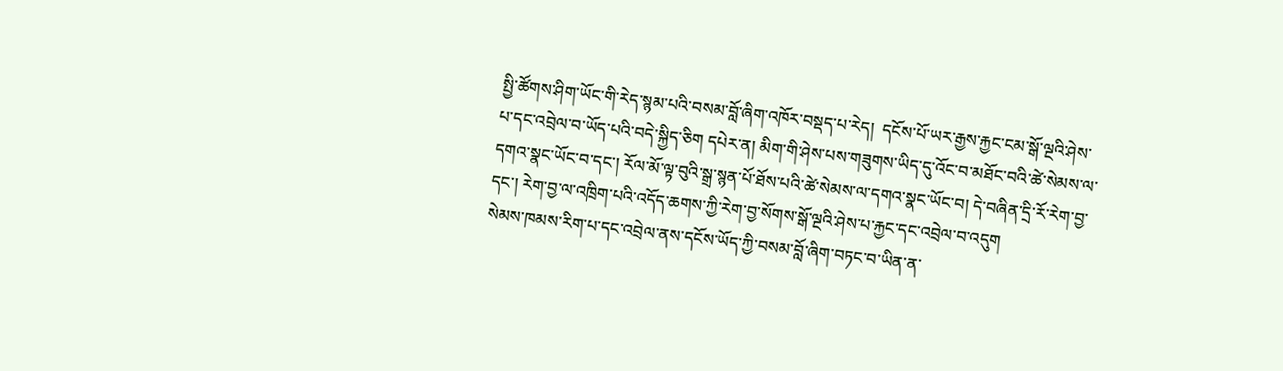སྤྱི་ཚོགས་ཤིག་ཡོང་གི་རེད་སྙམ་པའི་བསམ་བློ་ཞིག་འཁོར་བསྡད་པ་རེད།  དངོས་པོ་ཡར་རྒྱས་རྐྱང་ངམ་སྒོ་ལྔའི་ཤེས་པ་དང་འབྲེལ་བ་ཡོད་པའི་བདེ་སྐྱིད་ཅིག དཔེར་ན། མིག་གི་ཤེས་པས་གཟུགས་ཡིད་དུ་འོང་བ་མཐོང་བའི་ཚེ་སེམས་ལ་དགའ་སྣང་ཡོང་བ་དང་། རོལ་མོ་ལྟ་བུའི་སྒྲ་སྙན་པོ་ཐོས་པའི་ཚེ་སེམས་ལ་དགའ་སྣང་ཡོང་བ། དེ་བཞིན་དྲི་རོ་རེག་བྱ་དང་། རེག་བྱ་ལ་འཁྲིག་པའི་འདོད་ཆགས་ཀྱི་རེག་བྱ་སོགས་སྒོ་ལྔའི་ཤེས་པ་རྐྱང་དང་འབྲེལ་བ་འདུག
སེམས་ཁམས་རིག་པ་དང་འབྲེལ་ནས་དངོས་ཡོད་ཀྱི་བསམ་བློ་ཞིག་བཏང་བ་ཡིན་ན་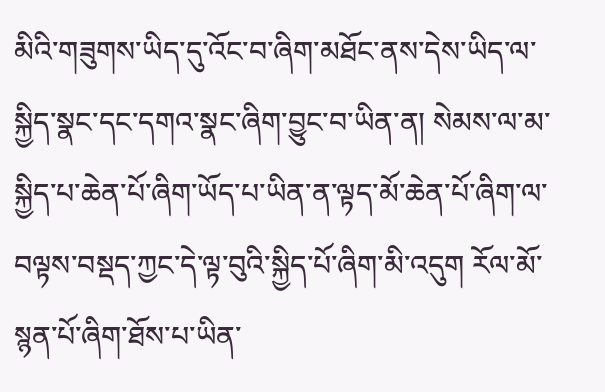མིའི་གཟུགས་ཡིད་དུ་འོང་བ་ཞིག་མཐོང་ནས་དེས་ཡིད་ལ་སྐྱིད་སྣང་དང་དགའ་སྣང་ཞིག་བྱུང་བ་ཡིན་ན། སེམས་ལ་མ་སྐྱིད་པ་ཆེན་པོ་ཞིག་ཡོད་པ་ཡིན་ན་ལྟད་མོ་ཆེན་པོ་ཞིག་ལ་བལྟས་བསྡད་ཀྱང་དེ་ལྟ་བུའི་སྐྱིད་པོ་ཞིག་མི་འདུག རོལ་མོ་སྙན་པོ་ཞིག་ཐོས་པ་ཡིན་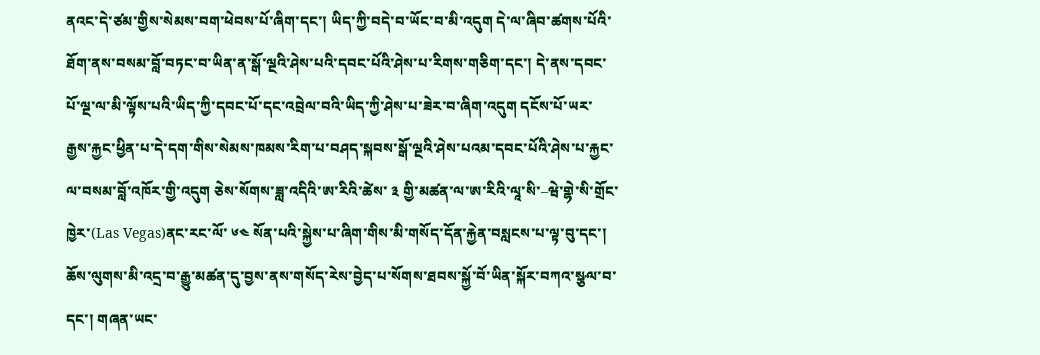ནའང་དེ་ཙམ་གྱིས་སེམས་བག་ཕེབས་པོ་ཞིག་དང་། ཡིད་ཀྱི་བདེ་བ་ཡོང་བ་མི་འདུག དེ་ལ་ཞིབ་ཚགས་པོའི་ཐོག་ནས་བསམ་བློ་བཏང་བ་ཡིན་ན་སྒོ་ལྔའི་ཤེས་པའི་དབང་པོའི་ཤེས་པ་རིགས་གཅིག་དང་། དེ་ནས་དབང་པོ་ལྔ་ལ་མི་ལྟོས་པའི་ཡིད་ཀྱི་དབང་པོ་དང་འབྲེལ་བའི་ཡིད་ཀྱི་ཤེས་པ་ཟེར་བ་ཞིག་འདུག དངོས་པོ་ཡར་རྒྱས་རྐྱང་ཕྱིན་པ་དེ་དག་གིས་སེམས་ཁམས་རིག་པ་བཤད་སྐབས་སྒོ་ལྔའི་ཤེས་པའམ་དབང་པོའི་ཤེས་པ་རྐྱང་ལ་བསམ་བློ་འཁོར་གྱི་འདུག ཅེས་སོགས་ཟླ་འདིའི་ཨ་རིའི་ཚེས་ ༣ གྱི་མཚན་ལ་ཨ་རིའི་ལཱ་སི་–ཝེ་གྷེ་སི་གྲོང་ཁྱེར་(Las Vegas)ནང་རང་ལོ་ ༦༤ སོན་པའི་སྐྱེས་པ་ཞིག་གིས་མི་གསོད་དོན་རྐྱེན་བསླངས་པ་ལྟ་བུ་དང་། ཆོས་ལུགས་མི་འདྲ་བ་རྒྱུ་མཚན་དུ་བྱས་ནས་གསོད་རེས་བྱེད་པ་སོགས་ཐབས་སྐྱོ་བོ་ཡིན་སྐོར་བཀའ་སྩལ་བ་དང་། གཞན་ཡང་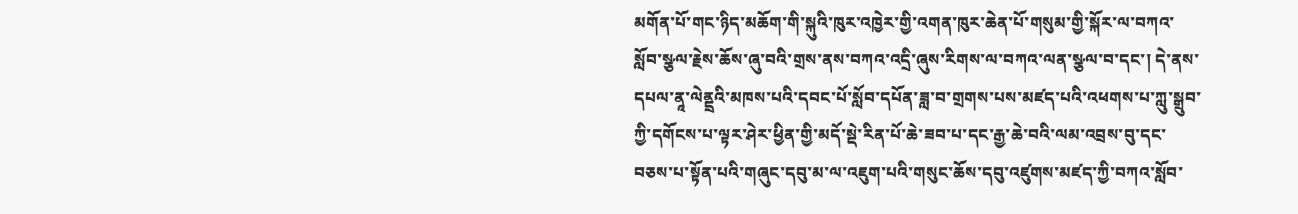མགོན་པོ་གང་ཉིད་མཆོག་གི་སྐུའི་ཁུར་འཁྱེར་གྱི་འགན་ཁུར་ཆེན་པོ་གསུམ་གྱི་སྐོར་ལ་བཀའ་སློབ་སྩལ་རྗེས་ཆོས་ཞུ་བའི་གྲས་ནས་བཀའ་འདྲི་ཞུས་རིགས་ལ་བཀའ་ལན་སྩལ་བ་དང་། དེ་ནས་དཔལ་ནཱ་ལེནྡྲའི་མཁས་པའི་དབང་པོ་སློབ་དཔོན་ཟླ་བ་གྲགས་པས་མཛད་པའི་འཕགས་པ་ཀླུ་སྒྲུབ་ཀྱི་དགོངས་པ་ལྟར་ཤེར་ཕྱིན་གྱི་མདོ་སྡེ་རིན་པོ་ཆེ་ཟབ་པ་དང་རྒྱ་ཆེ་བའི་ལམ་འབྲས་བུ་དང་བཅས་པ་སྟོན་པའི་གཞུང་དབུ་མ་ལ་འཇུག་པའི་གསུང་ཆོས་དབུ་འཛུགས་མཛད་ཀྱི་བཀའ་སློབ་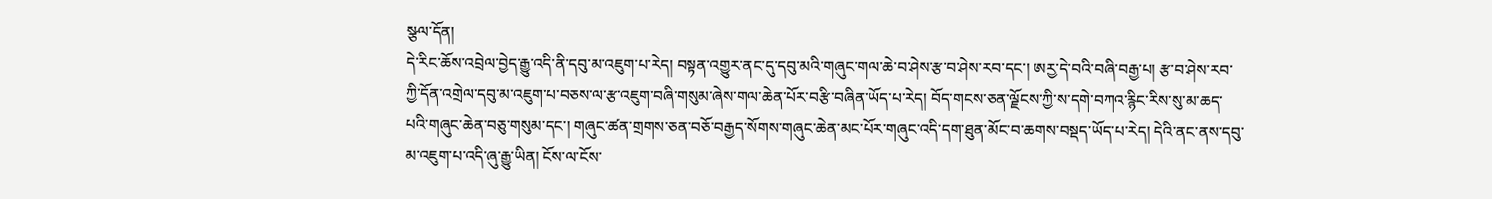སྩལ་དོན།
དེ་རིང་ཆོས་འབྲེལ་བྱེད་རྒྱུ་འདི་ནི་དབུ་མ་འཇུག་པ་རེད། བསྟན་འགྱུར་ནང་དུ་དབུ་མའི་གཞུང་གལ་ཆེ་བ་ཤེས་རྩ་བ་ཤེས་རབ་དང་། ཨརྱ་དེ་བའི་བཞི་བརྒྱ་པ། རྩ་བ་ཤེས་རབ་ཀྱི་དོན་འགྲེལ་དབུ་མ་འཇུག་པ་བཅས་ལ་རྩ་འཇུག་བཞི་གསུམ་ཞེས་གལ་ཆེན་པོར་བརྩི་བཞིན་ཡོད་པ་རེད། བོད་གངས་ཅན་ལྗོངས་ཀྱི་ས་དགེ་བཀའ་རྙིང་རིས་སུ་མ་ཆད་པའི་གཞུང་ཆེན་བཅུ་གསུམ་དང་། གཞུང་ཚན་གྲགས་ཅན་བཅོ་བརྒྱད་སོགས་གཞུང་ཆེན་མང་པོར་གཞུང་འདི་དག་ཐུན་མོང་བ་ཆགས་བསྡད་ཡོད་པ་རེད། དེའི་ནང་ནས་དབུ་མ་འཇུག་པ་འདི་ཞུ་རྒྱུ་ཡིན། ངོས་ལ་ངོས་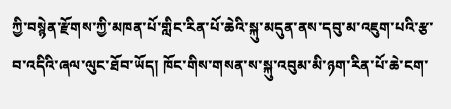ཀྱི་བསྙེན་རྫོགས་ཀྱི་མཁན་པོ་གླིང་རིན་པོ་ཆེའི་སྐུ་མདུན་ནས་དབུ་མ་འཇུག་པའི་རྩ་བ་འདིའི་ཞལ་ལུང་ཐོབ་ཡོད། ཁོང་གིས་གསན་ས་སྐུ་འབུམ་མི་ཉག་རིན་པོ་ཆེ་ངག་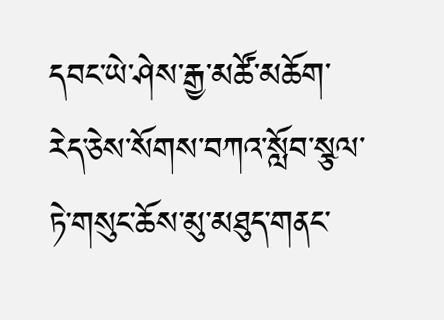དབང་ཡེ་ཤེས་རྒྱ་མཚོ་མཆོག་རེད་ཅེས་སོགས་བཀའ་སློབ་སྩལ་ཏེ་གསུང་ཆོས་མུ་མཐུད་གནང་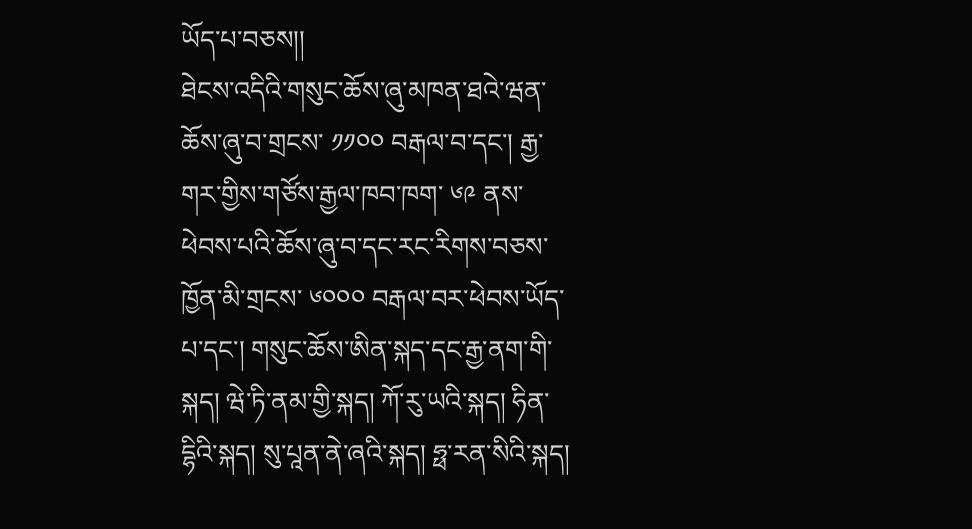ཡོད་པ་བཅས།།
ཐེངས་འདིའི་གསུང་ཆོས་ཞུ་མཁན་ཐའེ་ཝན་ཆོས་ཞུ་བ་གྲངས་ ༡༡༠༠ བརྒལ་བ་དང་། རྒྱ་གར་གྱིས་གཙོས་རྒྱལ་ཁབ་ཁག་ ༦༩ ནས་ཕེབས་པའི་ཆོས་ཞུ་བ་དང་རང་རིགས་བཅས་ཁྱོན་མི་གྲངས་ ༦༠༠༠ བརྒལ་བར་ཕེབས་ཡོད་པ་དང་། གསུང་ཆོས་ཨིན་སྐད་དང་རྒྱ་ནག་གི་སྐད། ཝེ་ཏི་ནམ་གྱི་སྐད། ཀོ་རུ་ཡའི་སྐད། ཧིན་དྷིའི་སྐད། སུ་པཱན་ནེ་ཞའི་སྐད། ཧྥ་རན་སིའི་སྐད།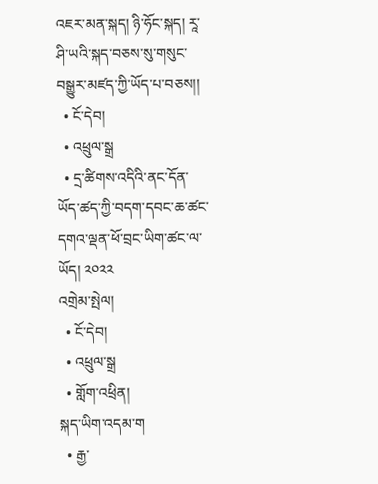འཇར་མན་སྐད། ཉི་ཧོང་སྐད། རཱ་ཤི་ཡའི་སྐད་བཅས་སུ་གསུང་བསྒྱུར་མཛད་ཀྱི་ཡོད་པ་བཅས།།
  • ངོ་དེབ།
  • འཕྲུལ་སྒྲ
  • དྲ་ཚིགས་འདིའི་ནང་དོན་ཡོད་ཚད་ཀྱི་བདག་དབང་ཆ་ཚང་དགའ་ལྡན་ཕོ་བྲང་ཡིག་ཚང་ལ་ཡོད། ༢༠༢༢
འགྲེམ་སྤེལ།
  • ངོ་དེབ།
  • འཕྲུལ་སྒྲ
  • གློག་འཕྲིན།
སྐད་ཡིག་འདམ་ག
  • རྒྱ་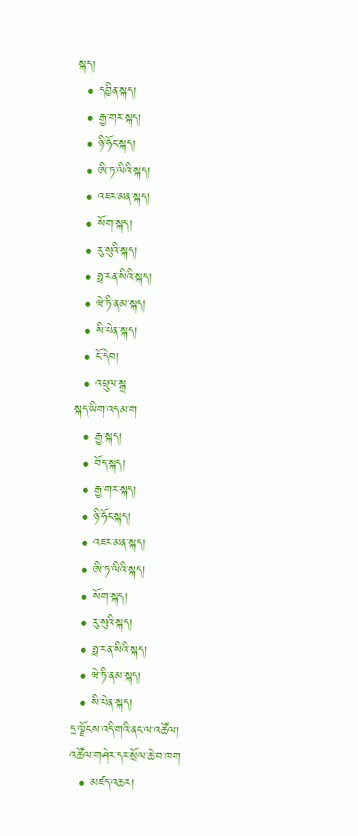སྐད།
  • དབྱིན་སྐད།
  • རྒྱ་གར་སྐད།
  • ཉི་ཧོང་སྐད།
  • ཨི་ཏ་ལིའི་སྐད།
  • འཇར་མན་སྐད།
  • སོག་སྐད།
  • རུ་སུའི་སྐད།
  • ཧྥ་རན་སིའི་སྐད།
  • ཝེ་ཏི་ནམ་སྐད།
  • སི་པེན་སྐད།
  • ངོ་དེབ།
  • འཕྲུལ་སྒྲ
སྐད་ཡིག་འདམ་ག
  • རྒྱ་སྐད།
  • བོད་སྐད།
  • རྒྱ་གར་སྐད།
  • ཉི་ཧོང་སྐད།
  • འཇར་མན་སྐད།
  • ཨི་ཏ་ལིའི་སྐད།
  • སོག་སྐད།
  • རུ་སུའི་སྐད།
  • ཧྥ་རན་སིའི་སྐད།
  • ཝེ་ཏི་ནམ་སྐད།
  • སི་པེན་སྐད།
དྲ་ལྗོངས་འདི་གའི་ནང་ལ་འཚོལ།
འཚོལ་གཤེར་དར་སྲོལ་ཆེ་བ་ཁག
  • མཛད་འཆར།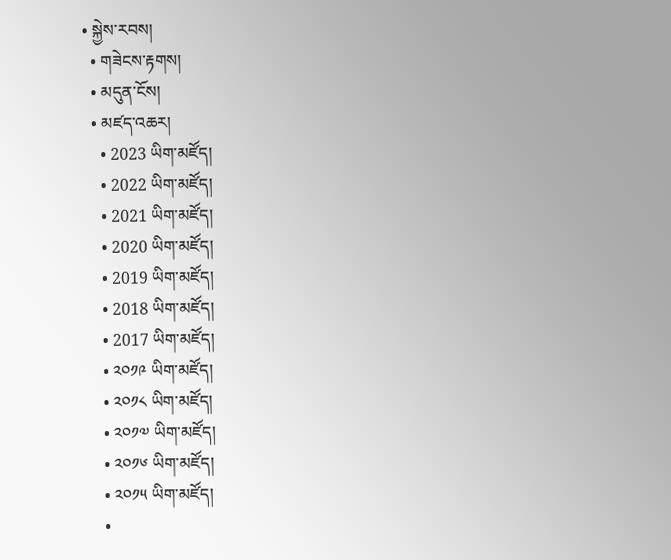• སྐྱེས་རབས།
  • གཟེངས་རྟགས།
  • མདུན་ངོས།
  • མཛད་འཆར།
    • 2023 ཡིག་མཛོད།
    • 2022 ཡིག་མཛོད།
    • 2021 ཡིག་མཛོད།
    • 2020 ཡིག་མཛོད།
    • 2019 ཡིག་མཛོད།
    • 2018 ཡིག་མཛོད།
    • 2017 ཡིག་མཛོད།
    • ༢༠༡༩ ཡིག་མཛོད།
    • ༢༠༡༨ ཡིག་མཛོད།
    • ༢༠༡༧ ཡིག་མཛོད།
    • ༢༠༡༦ ཡིག་མཛོད།
    • ༢༠༡༥ ཡིག་མཛོད།
    •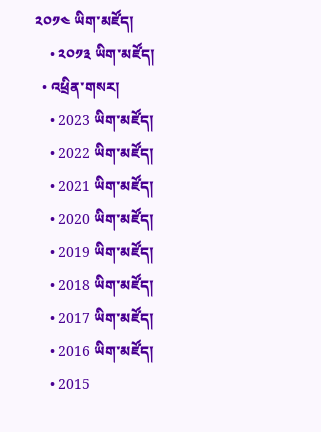༢༠༡༤ ཡིག་མཛོད།
    • ༢༠༡༣ ཡིག་མཛོད།
  • འཕྲིན་གསར།
    • 2023 ཡིག་མཛོད།
    • 2022 ཡིག་མཛོད།
    • 2021 ཡིག་མཛོད།
    • 2020 ཡིག་མཛོད།
    • 2019 ཡིག་མཛོད།
    • 2018 ཡིག་མཛོད།
    • 2017 ཡིག་མཛོད།
    • 2016 ཡིག་མཛོད།
    • 2015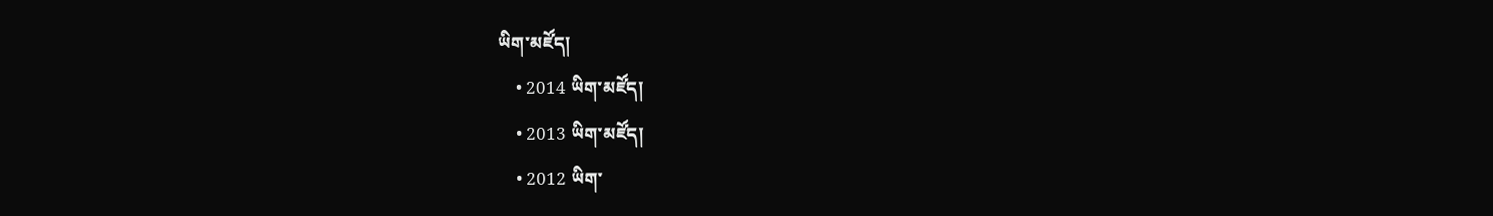ཡིག་མཛོད།
    • 2014 ཡིག་མཛོད།
    • 2013 ཡིག་མཛོད།
    • 2012 ཡིག་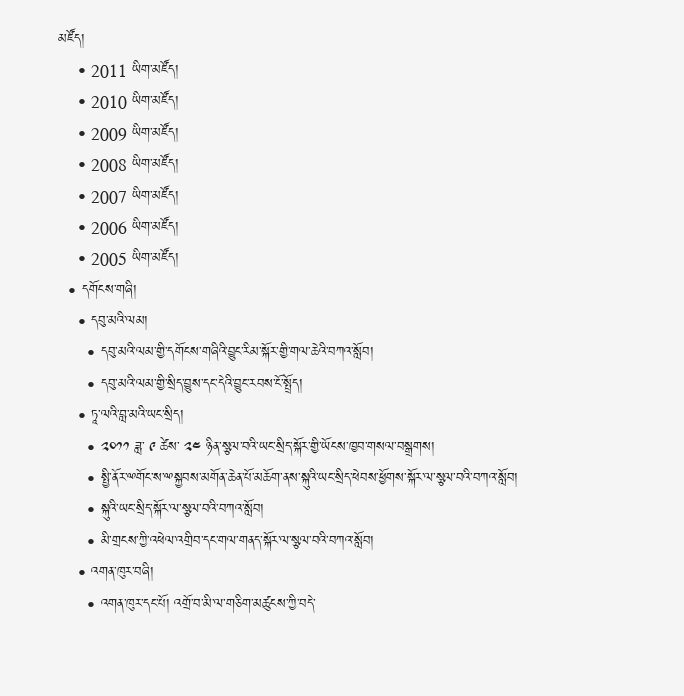མཛོད།
    • 2011 ཡིག་མཛོད།
    • 2010 ཡིག་མཛོད།
    • 2009 ཡིག་མཛོད།
    • 2008 ཡིག་མཛོད།
    • 2007 ཡིག་མཛོད།
    • 2006 ཡིག་མཛོད།
    • 2005 ཡིག་མཛོད།
  • དགོངས་གཞི།
    • དབུ་མའི་ལམ།
      • དབུ་མའི་ལམ་གྱི་དགོངས་གཞིའི་བྱུང་རིམ་སྐོར་གྱི་གལ་ཆེའི་བཀའ་སློབ།
      • དབུ་མའི་ལམ་གྱི་སྲིད་བྱུས་དང་དེའི་བྱུང་རབས་ངོ་སྤྲོད།
    • ཏཱ་ལའི་བླ་མའི་ཡང་སྲིད།
      • ༢༠༡༡ ཟླ་ ༩ ཚེས་ ༢༤ ཉིན་སྩལ་བའི་ཡང་སྲིད་སྐོར་གྱི་ཡོངས་ཁྱབ་གསལ་བསྒྲགས།
      • སྤྱི་ནོར་ྋགོང་ས་ྋསྐྱབས་མགོན་ཆེན་པོ་མཆོག་ནས་སྐུའི་ཡང་སྲིད་ཕེབས་ཕྱོགས་སྐོར་ལ་སྩལ་བའི་བཀའ་སློབ།
      • སྐུའི་ཡང་སྲིད་སྐོར་ལ་སྩལ་བའི་བཀའ་སློབ།
      • མི་གྲངས་ཀྱི་འཕེལ་འགྲིབ་དང་གལ་གནད་སྐོར་ལ་སྩལ་བའི་བཀའ་སློབ།
    • འགན་ཁུར་བཞི།
      • འགན་ཁུར་དང་པོ། འགྲོ་བ་མི་ལ་གཅིག་མཚུངས་ཀྱི་བདེ་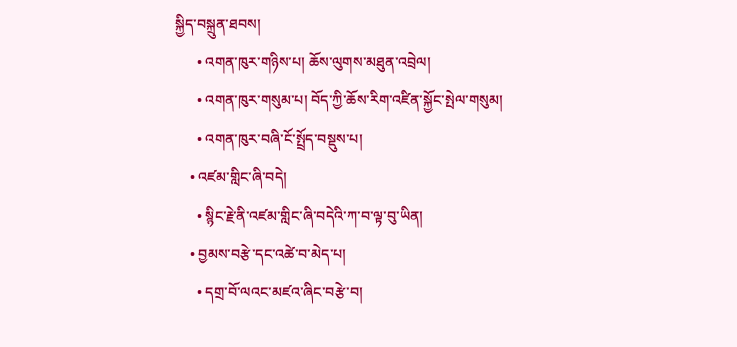སྐྱིད་བསྐྲུན་ཐབས།
      • འགན་ཁུར་གཉིས་པ། ཆོས་ལུགས་མཐུན་འབྲེལ།
      • འགན་ཁུར་གསུམ་པ། བོད་ཀྱི་ཆོས་རིག་འཛིན་སྐྱོང་སྤེལ་གསུམ།
      • འགན་ཁུར་བཞི་ངོ་སྤྲོད་བསྡུས་པ།
    • འཛམ་གླིང་ཞི་བདེ།
      • སྙིང་རྗེ་ནི་འཛམ་གླིང་ཞི་བདེའི་ཀ་བ་ལྟ་བུ་ཡིན།
    • བྱམས་བརྩེ་དང་འཚེ་བ་མེད་པ།
      • དགྲ་བོ་ལའང་མཛའ་ཞིང་བརྩེ་བ།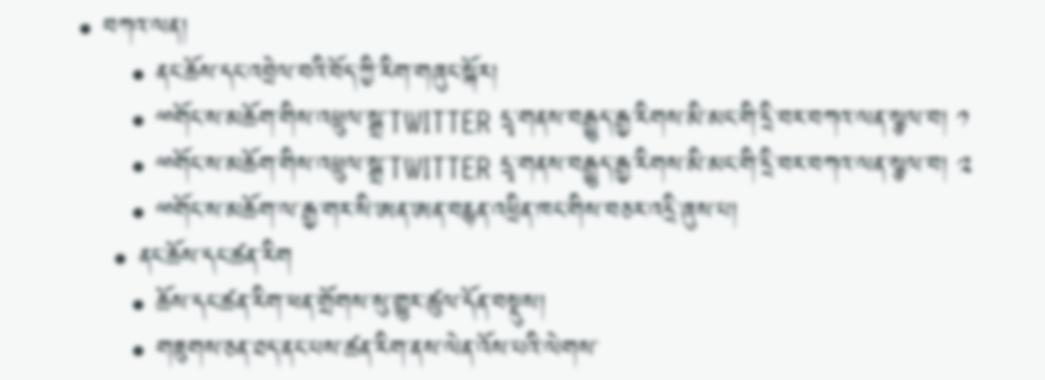• བཀའ་ལན།
      • ནང་ཆོས་དང་འབྲེལ་བའི་བོད་ཀྱི་རིག་གཞུང་སྐོར།
      • ྋགོང་ས་མཆོག་གིས་འཕྲུལ་སྒྲ་TWITTER དྲྭ་གནས་བརྒྱུད་རྒྱ་རིགས་མི་མང་གི་དྲི་བར་བཀའ་ལན་སྩལ་བ། ༡
      • ྋགོང་ས་མཆོག་གིས་འཕྲུལ་སྒྲ་TWITTER དྲྭ་གནས་བརྒྱུད་རྒྱ་རིགས་མི་མང་གི་དྲི་བར་བཀའ་ལན་སྩལ་བ། ༢
      • ྋགོང་ས་མཆོག་ལ་རྒྱ་གར་སི་ཨན་ཨན་བརྙན་འཕྲིན་ཁང་གིས་བཅར་འདྲི་ཞུས་པ།
    • ནང་ཆོས་དང་ཚན་རིག
      • ཆོས་དང་ཚན་རིག་ཕན་གྲོགས་སུ་གྱུར་ཚུལ་དོན་བསྡུས།
      • གཟུགས་ཅན་ཐད་ནང་པས་ཚན་རིག་ནས་ལེན་འོས་པའི་ལེགས་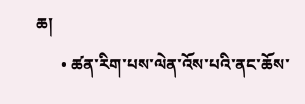ཆ།
      • ཚན་རིག་པས་ལེན་འོས་པའི་ནང་ཆོས་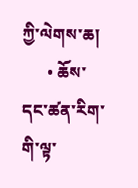ཀྱི་ལེགས་ཆ།
      • ཆོས་དང་ཚན་རིག་གི་ལྟ་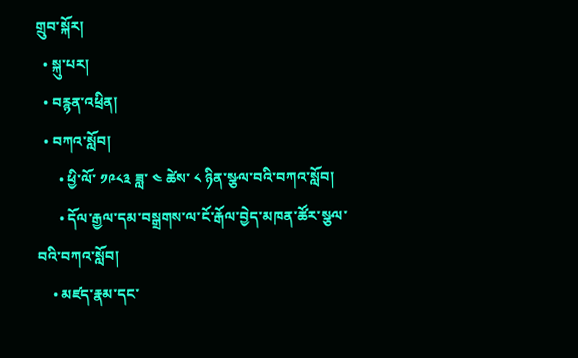གྲུབ་སྐོར།
  • སྐུ་པར།
  • བརྙན་འཕྲིན།
  • བཀའ་སློབ།
      • ཕྱི་ལོ་ ༡༩༨༣ ཟླ་ ༤ ཚེས་ ༨ ཉིན་སྩལ་བའི་བཀའ་སློབ།
      • དོལ་རྒྱལ་དམ་བསྒྲགས་ལ་ངོ་རྒོལ་བྱེད་མཁན་ཚོར་སྩལ་བའི་བཀའ་སློབ།
    • མཛད་རྣམ་དང་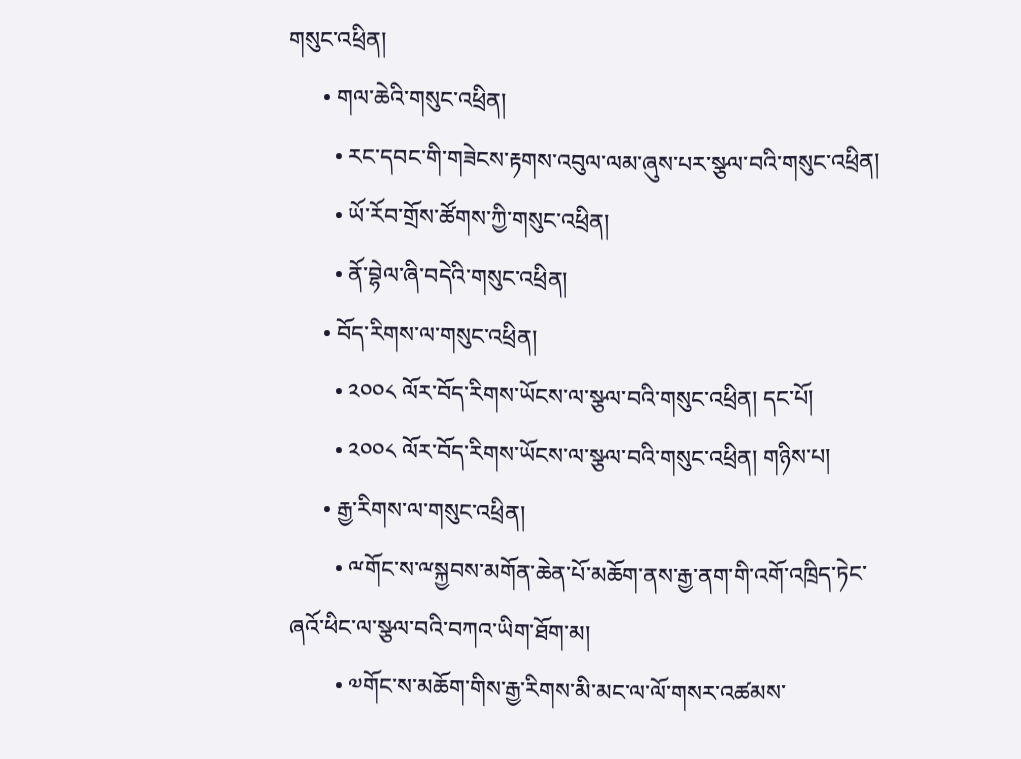གསུང་འཕྲིན།
      • གལ་ཆེའི་གསུང་འཕྲིན།
        • རང་དབང་གི་གཟེངས་རྟགས་འབུལ་ལམ་ཞུས་པར་སྩལ་བའི་གསུང་འཕྲིན།
        • ཡོ་རོབ་གྲོས་ཚོགས་ཀྱི་གསུང་འཕྲིན།
        • ནོ་བྷེལ་ཞི་བདེའི་གསུང་འཕྲིན།
      • བོད་རིགས་ལ་གསུང་འཕྲིན།
        • ༢༠༠༨ ལོར་བོད་རིགས་ཡོངས་ལ་སྩལ་བའི་གསུང་འཕྲིན། དང་པོ།
        • ༢༠༠༨ ལོར་བོད་རིགས་ཡོངས་ལ་སྩལ་བའི་གསུང་འཕྲིན། གཉིས་པ།
      • རྒྱ་རིགས་ལ་གསུང་འཕྲིན།
        • ྋགོང་ས་ྋསྐྱབས་མགོན་ཆེན་པོ་མཆོག་ནས་རྒྱ་ནག་གི་འགོ་འཁྲིད་ཏེང་ཞའོ་ཕིང་ལ་སྩལ་བའི་བཀའ་ཡིག་ཐོག་མ།
        • ༧གོང་ས་མཆོག་གིས་རྒྱ་རིགས་མི་མང་ལ་ལོ་གསར་འཚམས་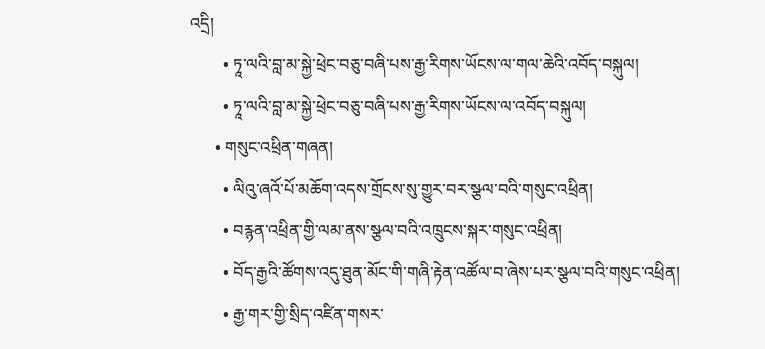འདྲི།
        • ཏཱ་ལའི་བླ་མ་སྐྱེ་ཕྲེང་བཅུ་བཞི་པས་རྒྱ་རིགས་ཡོངས་ལ་གལ་ཆེའི་འབོད་བསྐུལ།
        • ཏཱ་ལའི་བླ་མ་སྐྱེ་ཕྲེང་བཅུ་བཞི་པས་རྒྱ་རིགས་ཡོངས་ལ་འབོད་བསྐུལ།
      • གསུང་འཕྲིན་གཞན།
        • ལིའུ་ཞའོ་པོ་མཆོག་འདས་གྲོངས་སུ་གྱུར་བར་སྩལ་བའི་གསུང་འཕྲིན།
        • བརྙན་འཕྲིན་གྱི་ལམ་ནས་སྩལ་བའི་འཁྲུངས་སྐར་གསུང་འཕྲིན།
        • བོད་རྒྱའི་ཚོགས་འདུ་ཐུན་མོང་གི་གཞི་རྟེན་འཚོལ་བ་ཞེས་པར་སྩལ་བའི་གསུང་འཕྲིན།
        • རྒྱ་གར་གྱི་སྲིད་འཛིན་གསར་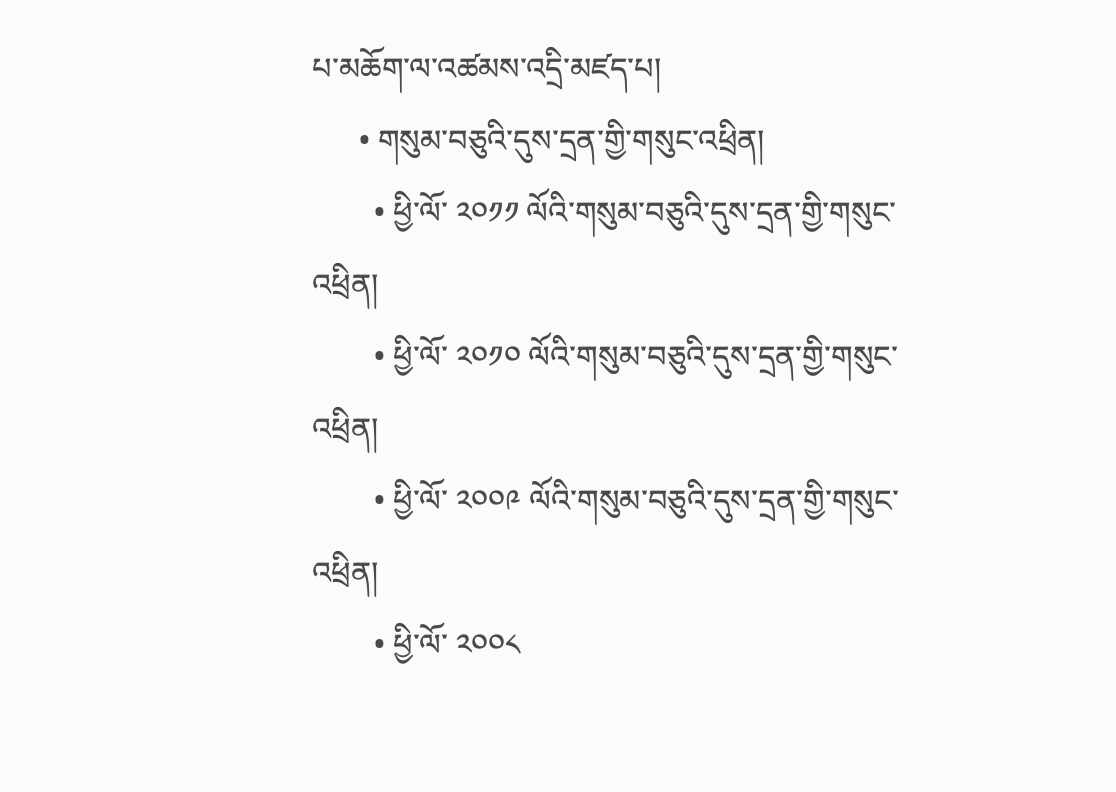པ་མཆོག་ལ་འཚམས་འདྲི་མཛད་པ།
      • གསུམ་བཅུའི་དུས་དྲན་གྱི་གསུང་འཕྲིན།
        • ཕྱི་ལོ་ ༢༠༡༡ ལོའི་གསུམ་བཅུའི་དུས་དྲན་གྱི་གསུང་འཕྲིན།
        • ཕྱི་ལོ་ ༢༠༡༠ ལོའི་གསུམ་བཅུའི་དུས་དྲན་གྱི་གསུང་འཕྲིན།
        • ཕྱི་ལོ་ ༢༠༠༩ ལོའི་གསུམ་བཅུའི་དུས་དྲན་གྱི་གསུང་འཕྲིན།
        • ཕྱི་ལོ་ ༢༠༠༨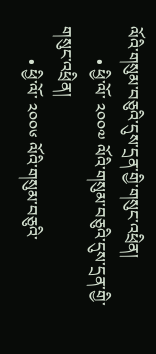ལོའི་གསུམ་བཅུའི་དུས་དྲན་གྱི་གསུང་འཕྲིན།
        • ཕྱི་ལོ་ ༢༠༠༧ ལོའི་གསུམ་བཅུའི་དུས་དྲན་གྱི་གསུང་འཕྲིན།
        • ཕྱི་ལོ་ ༢༠༠༦ ལོའི་གསུམ་བཅུའི་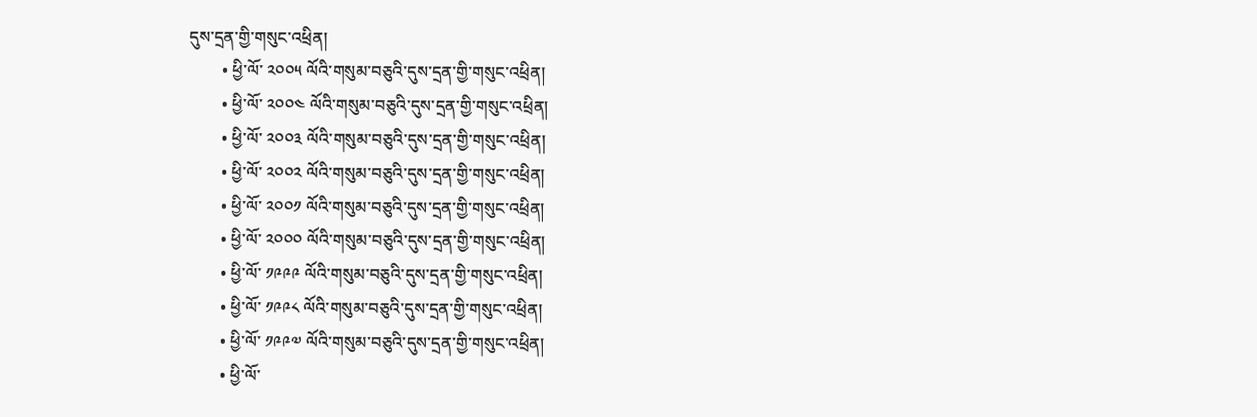དུས་དྲན་གྱི་གསུང་འཕྲིན།
        • ཕྱི་ལོ་ ༢༠༠༥ ལོའི་གསུམ་བཅུའི་དུས་དྲན་གྱི་གསུང་འཕྲིན།
        • ཕྱི་ལོ་ ༢༠༠༤ ལོའི་གསུམ་བཅུའི་དུས་དྲན་གྱི་གསུང་འཕྲིན།
        • ཕྱི་ལོ་ ༢༠༠༣ ལོའི་གསུམ་བཅུའི་དུས་དྲན་གྱི་གསུང་འཕྲིན།
        • ཕྱི་ལོ་ ༢༠༠༢ ལོའི་གསུམ་བཅུའི་དུས་དྲན་གྱི་གསུང་འཕྲིན།
        • ཕྱི་ལོ་ ༢༠༠༡ ལོའི་གསུམ་བཅུའི་དུས་དྲན་གྱི་གསུང་འཕྲིན།
        • ཕྱི་ལོ་ ༢༠༠༠ ལོའི་གསུམ་བཅུའི་དུས་དྲན་གྱི་གསུང་འཕྲིན།
        • ཕྱི་ལོ་ ༡༩༩༩ ལོའི་གསུམ་བཅུའི་དུས་དྲན་གྱི་གསུང་འཕྲིན།
        • ཕྱི་ལོ་ ༡༩༩༨ ལོའི་གསུམ་བཅུའི་དུས་དྲན་གྱི་གསུང་འཕྲིན།
        • ཕྱི་ལོ་ ༡༩༩༧ ལོའི་གསུམ་བཅུའི་དུས་དྲན་གྱི་གསུང་འཕྲིན།
        • ཕྱི་ལོ་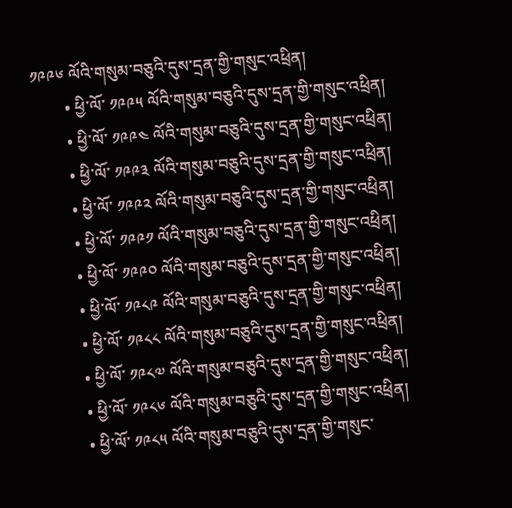༡༩༩༦ ལོའི་གསུམ་བཅུའི་དུས་དྲན་གྱི་གསུང་འཕྲིན།
        • ཕྱི་ལོ་ ༡༩༩༥ ལོའི་གསུམ་བཅུའི་དུས་དྲན་གྱི་གསུང་འཕྲིན།
        • ཕྱི་ལོ་ ༡༩༩༤ ལོའི་གསུམ་བཅུའི་དུས་དྲན་གྱི་གསུང་འཕྲིན།
        • ཕྱི་ལོ་ ༡༩༩༣ ལོའི་གསུམ་བཅུའི་དུས་དྲན་གྱི་གསུང་འཕྲིན།
        • ཕྱི་ལོ་ ༡༩༩༢ ལོའི་གསུམ་བཅུའི་དུས་དྲན་གྱི་གསུང་འཕྲིན།
        • ཕྱི་ལོ་ ༡༩༩༡ ལོའི་གསུམ་བཅུའི་དུས་དྲན་གྱི་གསུང་འཕྲིན།
        • ཕྱི་ལོ་ ༡༩༩༠ ལོའི་གསུམ་བཅུའི་དུས་དྲན་གྱི་གསུང་འཕྲིན།
        • ཕྱི་ལོ་ ༡༩༨༩ ལོའི་གསུམ་བཅུའི་དུས་དྲན་གྱི་གསུང་འཕྲིན།
        • ཕྱི་ལོ་ ༡༩༨༨ ལོའི་གསུམ་བཅུའི་དུས་དྲན་གྱི་གསུང་འཕྲིན།
        • ཕྱི་ལོ་ ༡༩༨༧ ལོའི་གསུམ་བཅུའི་དུས་དྲན་གྱི་གསུང་འཕྲིན།
        • ཕྱི་ལོ་ ༡༩༨༦ ལོའི་གསུམ་བཅུའི་དུས་དྲན་གྱི་གསུང་འཕྲིན།
        • ཕྱི་ལོ་ ༡༩༨༥ ལོའི་གསུམ་བཅུའི་དུས་དྲན་གྱི་གསུང་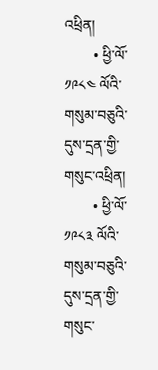འཕྲིན།
        • ཕྱི་ལོ་ ༡༩༨༤ ལོའི་གསུམ་བཅུའི་དུས་དྲན་གྱི་གསུང་འཕྲིན།
        • ཕྱི་ལོ་ ༡༩༨༣ ལོའི་གསུམ་བཅུའི་དུས་དྲན་གྱི་གསུང་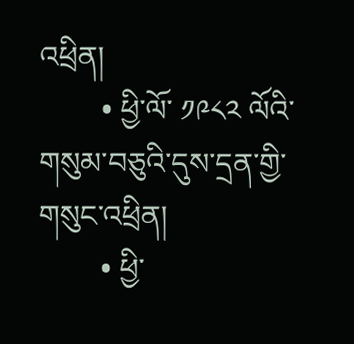འཕྲིན།
        • ཕྱི་ལོ་ ༡༩༨༢ ལོའི་གསུམ་བཅུའི་དུས་དྲན་གྱི་གསུང་འཕྲིན།
        • ཕྱི་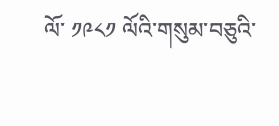ལོ་ ༡༩༨༡ ལོའི་གསུམ་བཅུའི་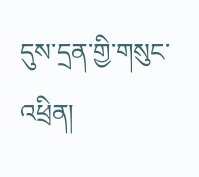དུས་དྲན་གྱི་གསུང་འཕྲིན།